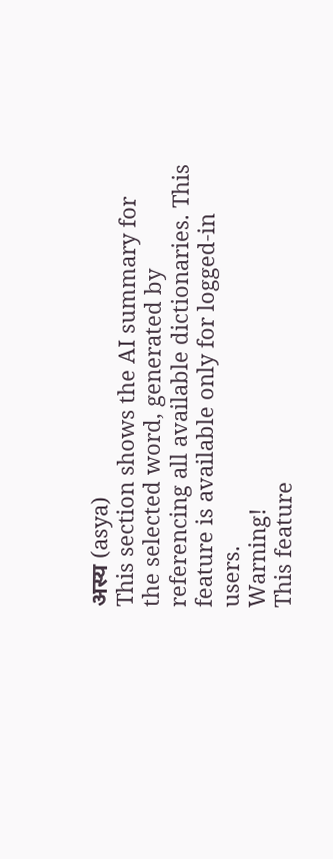अस्य (asya)
This section shows the AI summary for the selected word, generated by referencing all available dictionaries. This feature is available only for logged-in users.
Warning!
This feature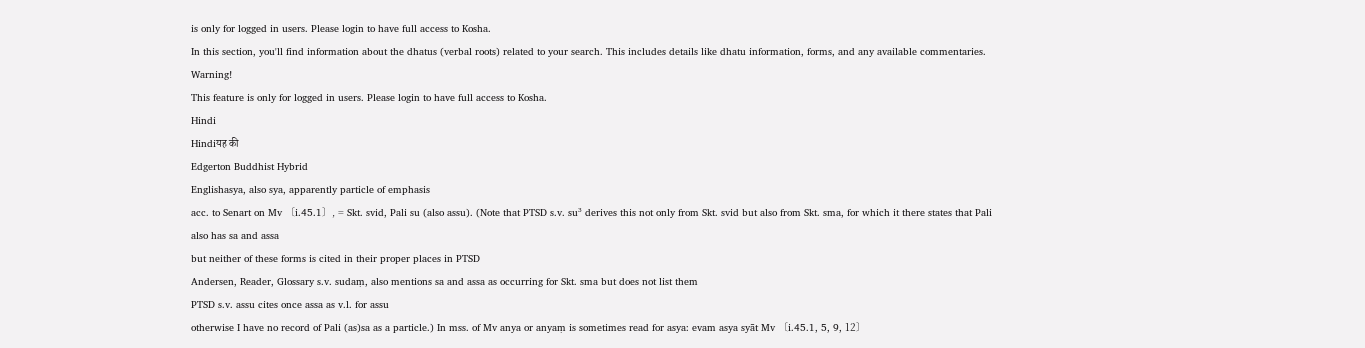is only for logged in users. Please login to have full access to Kosha.
In this section, you'll find information about the dhatus (verbal roots) related to your search. This includes details like dhatu information, forms, and any available commentaries.
Warning!
This feature is only for logged in users. Please login to have full access to Kosha.
Hindi
Hindiयह की
Edgerton Buddhist Hybrid
Englishasya, also sya, apparently particle of emphasis
acc. to Senart on Mv 〔i.45.1〕, = Skt. svid, Pali su (also assu). (Note that PTSD s.v. su³ derives this not only from Skt. svid but also from Skt. sma, for which it there states that Pali also has sa and assa
but neither of these forms is cited in their proper places in PTSD
Andersen, Reader, Glossary s.v. sudaṃ, also mentions sa and assa as occurring for Skt. sma but does not list them
PTSD s.v. assu cites once assa as v.l. for assu
otherwise I have no record of Pali (as)sa as a particle.) In mss. of Mv anya or anyaṃ is sometimes read for asya: evam asya syāt Mv 〔i.45.1, 5, 9, 12〕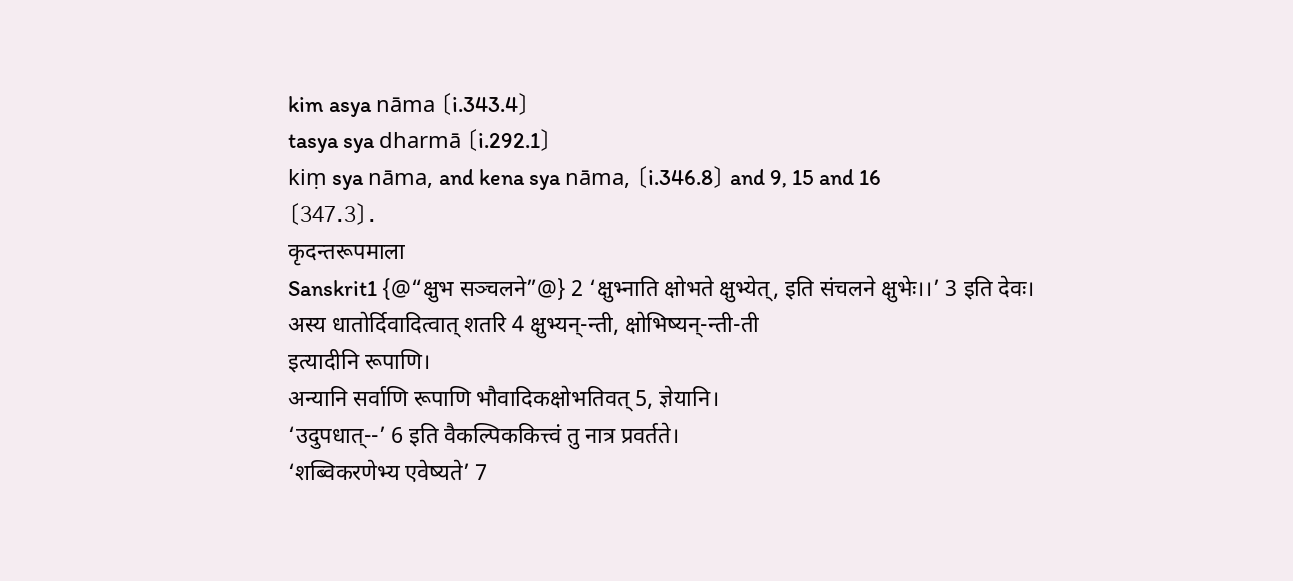kim asya nāma 〔i.343.4〕
tasya sya dharmā 〔i.292.1〕
kiṃ sya nāma, and kena sya nāma, 〔i.346.8〕 and 9, 15 and 16
〔347.3〕.
कृदन्तरूपमाला
Sanskrit1 {@“क्षुभ सञ्चलने”@} 2 ‘क्षुभ्नाति क्षोभते क्षुभ्येत्, इति संचलने क्षुभेः।।’ 3 इति देवः।
अस्य धातोर्दिवादित्वात् शतरि 4 क्षुभ्यन्-न्ती, क्षोभिष्यन्-न्ती-ती
इत्यादीनि रूपाणि।
अन्यानि सर्वाणि रूपाणि भौवादिकक्षोभतिवत् 5, ज्ञेयानि।
‘उदुपधात्--’ 6 इति वैकल्पिककित्त्वं तु नात्र प्रवर्तते।
‘शब्विकरणेभ्य एवेष्यते’ 7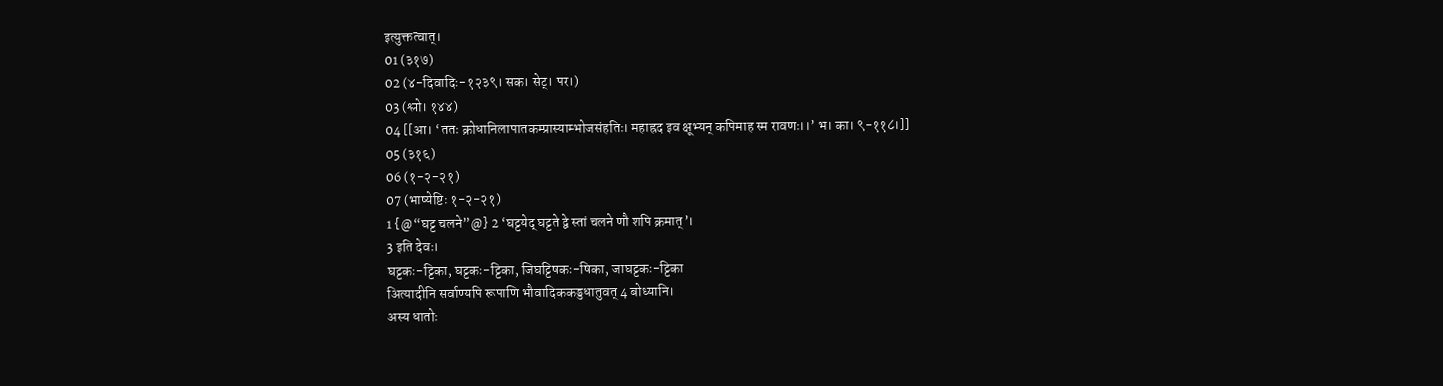इत्युक्तत्वात्।
01 (३१७)
02 (४-दिवादिः-१२३९। सक। सेट्। पर।)
03 (श्लो। १४४)
04 [[आ। ‘ततः क्रोधानिलापातकम्प्रास्याम्भोजसंहतिः। महाह्रद इव क्षूभ्यन् कपिमाह स्म रावणः।।’ भ। का। ९-११८।]]
05 (३१६)
06 (१-२-२१)
07 (भाष्येष्टिः १-२-२१)
1 {@“घट्ट चलने”@} 2 ‘घट्टयेद् घट्टते द्वे स्तां चलने णौ शपि क्रमात्’।
3 इति देवः।
घट्टकः-ट्टिका, घट्टकः-ट्टिका, जिघट्टिषकः-षिका, जाघट्टकः-ट्टिका
अित्यादीनि सर्वाण्यपि रूपाणि भौवादिककड्डधातुवत् 4 बोध्यानि।
अस्य धातोः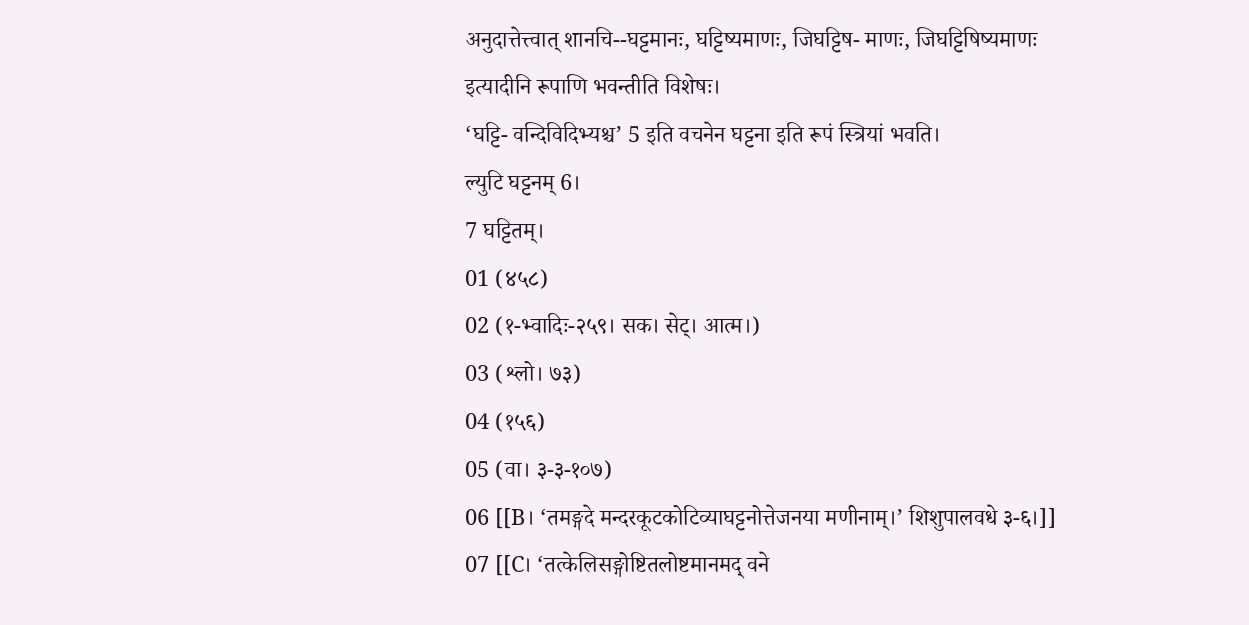अनुदात्तेत्त्वात् शानचि--घट्टमानः, घट्टिष्यमाणः, जिघट्टिष- माणः, जिघट्टिषिष्यमाणः
इत्यादीनि रूपाणि भवन्तीति विशेषः।
‘घट्टि- वन्दिविदिभ्यश्च’ 5 इति वचनेन घट्टना इति रूपं स्त्रियां भवति।
ल्युटि घट्टनम् 6।
7 घट्टितम्।
01 (४५८)
02 (१-भ्वादिः-२५९। सक। सेट्। आत्म।)
03 (श्लो। ७३)
04 (१५६)
05 (वा। ३-३-१०७)
06 [[B। ‘तमङ्गदे मन्दरकूटकोटिव्याघट्टनोत्तेजनया मणीनाम्।’ शिशुपालवधे ३-६।]]
07 [[C। ‘तत्केलिसङ्गोष्टितलोष्टमानमद् वने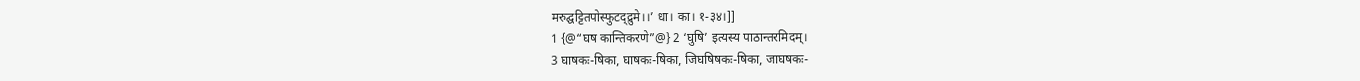मरुद्घट्टितपोस्फुटद्द्रुमे।।’ धा। का। १-३४।]]
1 {@“घष कान्तिकरणे”@} 2 ‘घुषि’ इत्यस्य पाठान्तरमिदम्।
3 घाषकः-षिका, घाषकः-षिका, जिघषिषकः-षिका, जाघषकः-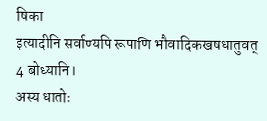षिका
इत्यादीनि सर्वाण्यपि रूपाणि भौवादिकखषधातुवत् 4 बोध्यानि।
अस्य धातोः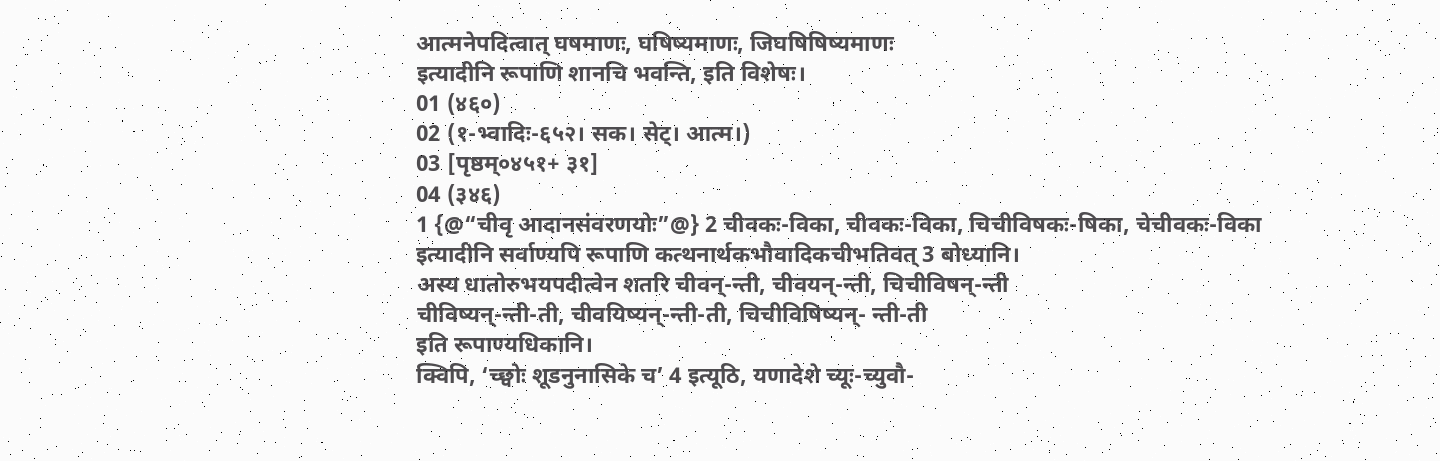आत्मनेपदित्वात् घषमाणः, घषिष्यमाणः, जिघषिषिष्यमाणः
इत्यादीनि रूपाणि शानचि भवन्ति, इति विशेषः।
01 (४६०)
02 (१-भ्वादिः-६५२। सक। सेट्। आत्म।)
03 [पृष्ठम्०४५१+ ३१]
04 (३४६)
1 {@“चीवृ आदानसंवरणयोः”@} 2 चीवकः-विका, चीवकः-विका, चिचीविषकः-षिका, चेचीवकः-विका
इत्यादीनि सर्वाण्यपि रूपाणि कत्थनार्थकभौवादिकचीभतिवत् 3 बोध्यानि।
अस्य धातोरुभयपदीत्वेन शतरि चीवन्-न्ती, चीवयन्-न्ती, चिचीविषन्-न्ती
चीविष्यन्-न्ती-ती, चीवयिष्यन्-न्ती-ती, चिचीविषिष्यन्- न्ती-ती
इति रूपाण्यधिकानि।
क्विपि, ‘च्छ्वोः शूडनुनासिके च’ 4 इत्यूठि, यणादेशे च्यूः-च्युवौ-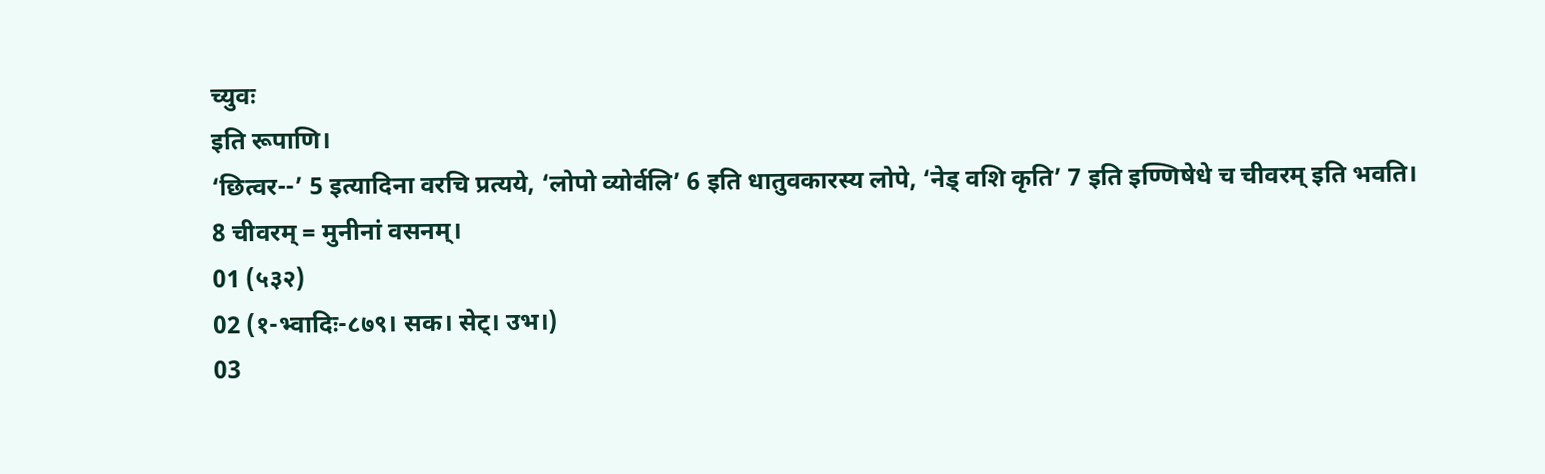च्युवः
इति रूपाणि।
‘छित्वर--’ 5 इत्यादिना वरचि प्रत्यये, ‘लोपो व्योर्वलि’ 6 इति धातुवकारस्य लोपे, ‘नेड् वशि कृति’ 7 इति इण्णिषेधे च चीवरम् इति भवति।
8 चीवरम् = मुनीनां वसनम्।
01 (५३२)
02 (१-भ्वादिः-८७९। सक। सेट्। उभ।)
03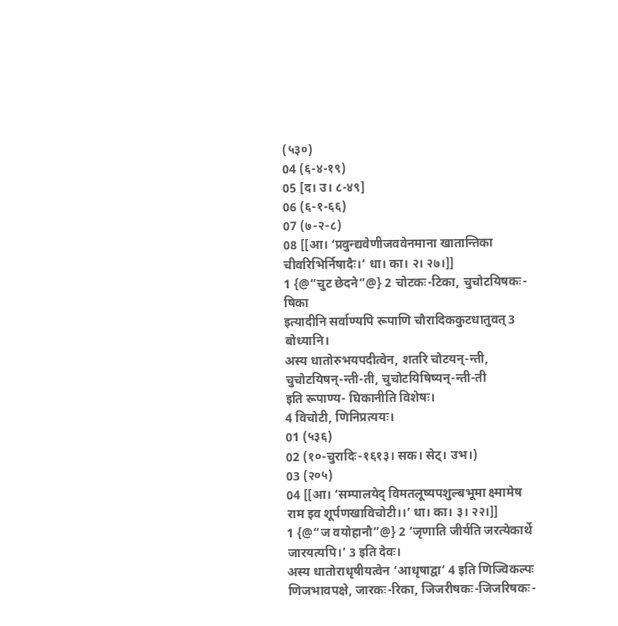(५३०)
04 (६-४-१९)
05 [द। उ। ८-४९]
06 (६-१-६६)
07 (७-२-८)
08 [[आ। ‘प्रवुन्द्यवेणीजववेनमाना खातान्तिका चीवरिभिर्निषादैः।’ धा। का। २। २७।]]
1 {@“चुट छेदने”@} 2 चोटकः-टिका, चुचोटयिषकः-षिका
इत्यादीनि सर्वाण्यपि रूपाणि चौरादिककुटधातुवत् 3 बोध्यानि।
अस्य धातोरुभयपदीत्वेन, शतरि चोटयन्-न्ती, चुचोटयिषन्-न्ती-ती, चुचोटयिषिष्यन्-न्ती-ती
इति रूपाण्य- घिकानीति विशेषः।
4 विचोटी, णिनिप्रत्ययः।
01 (५३६)
02 (१०-चुरादिः-१६१३। सक। सेट्। उभ।)
03 (२०५)
04 [[आ। ‘सम्पालयेद् विमतलूष्यपशुल्बभूमा क्ष्मामेष राम इव शूर्पणखाविचोटी।।’ धा। का। ३। २२।]]
1 {@“ज वयोहानौ”@} 2 ‘जृणाति जीर्यति जरत्येकार्थे जारयत्यपि।’ 3 इति देवः।
अस्य धातोराधृषीयत्वेन ‘आधृषाद्वा’ 4 इति णिज्विकल्पः
णिजभावपक्षे, जारकः-रिका, जिजरीषकः-जिजरिषकः-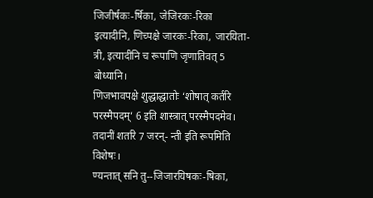जिजीर्षकः-र्षिका, जेजिरकः-रिका
इत्यादीनि, णिच्पक्षे जारकः-रिका, जारयिता-त्री, इत्यादीनि च रूपाणि जृणातिवत् 5 बोध्यानि।
णिजभावपक्षे शुद्धाद्धातोः ‘शोषात् कर्तरि परस्मैपदम्’ 6 इति शास्त्रात् परस्मैपदमेव।
तदानीं शतरि 7 जरन्- न्ती इति रूपमिति विशेषः।
ण्यन्तात् सनि तु--जिजारयिषकः-षिका,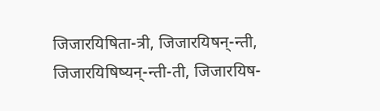जिजारयिषिता-त्री, जिजारयिषन्-न्ती, जिजारयिषिष्यन्-न्ती-ती, जिजारयिष-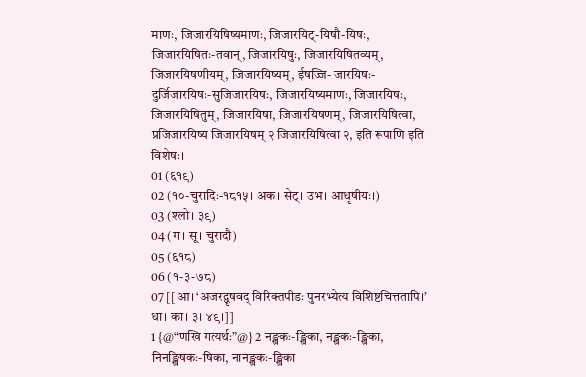माणः, जिजारयिषिष्यमाणः, जिजारयिट्-यिषौ-यिषः, जिजारयिषितः-तवान्, जिजारयिषुः, जिजारयिषितव्यम्, जिजारयिषणीयम्, जिजारयिष्यम्, ईषज्जि- जारयिषः-दुर्जिजारयिषः-सुजिजारयिषः, जिजारयिष्यमाणः, जिजारयिषः, जिजारयिषितुम्, जिजारयिषा, जिजारयिषणम्, जिजारयिषित्वा, प्रजिजारयिष्य जिजारयिषम् २ जिजारयिषित्वा २, इति रूपाणि इति विशेषः।
01 (६१९)
02 (१०-चुरादिः-१८१५। अक। सेट्। उभ। आधृषीयः।)
03 (श्लो। ३९)
04 (ग। सू। चुरादौ)
05 (६१८)
06 (१-३-७८)
07 [[आ। ‘अजरद्वृषवद् विरिक्तपीडः पुनरभ्येत्य विशिष्टचित्ततापि।’ धा। का। ३। ४९।]]
1 {@“णखि गत्यर्थः”@} 2 नङ्खकः-ङ्खिका, नङ्खकः-ङ्खिका, निनङ्खिषकः-षिका, नानङ्खकः-ङ्खिका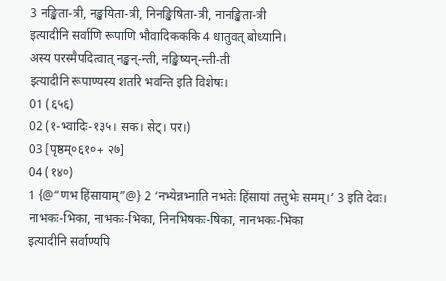3 नङ्खिता-त्री, नङ्खयिता-त्री, निनङ्खिषिता-त्री, नानङ्खिता-त्री
इत्यादीनि सर्वाणि रूपाणि भौवादिकककि 4 धातुवत् बोध्यानि।
अस्य परस्मैपदित्वात् नङ्खन्-न्ती, नङ्खिष्यन्-न्ती-ती
इत्यादीनि रूपाण्यस्य शतरि भवन्ति इति विशेषः।
01 (६५६)
02 (१-भ्वादिः-१३५। सक। सेट्। पर।)
03 [पृष्ठम्०६१०+ २७]
04 (१४०)
1 {@“णभ हिंसायाम्”@} 2 ‘नभ्येन्नभ्नाति नभतेः हिंसायां तत्तुभेः समम्।’ 3 इति देवः।
नाभकः-भिका, नाभकः-भिका, निनभिषकः-षिका, नानभकः-भिका
इत्यादीनि सर्वाण्यपि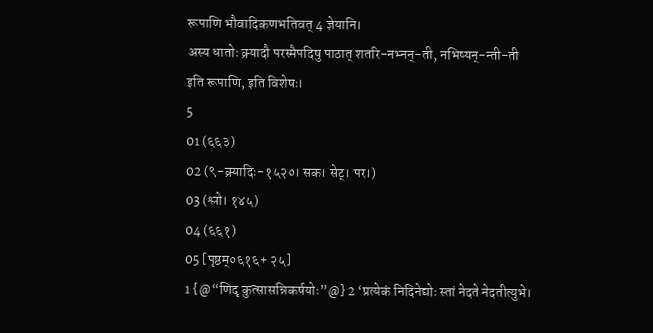रूपाणि भौवादिकणभतिवत् 4 ज्ञेयानि।
अस्य धातोः क्र्यादौ परस्मैपदिषु पाठात् शतरि-नभ्नन्-ती, नभिष्यन्-न्ती-ती
इति रूपाणि, इति विशेषः।
5
01 (६६३)
02 (९-क्र्यादिः-१५२०। सक। सेट्। पर।)
03 (श्लो। १४५)
04 (६६१)
05 [पृष्ठम्०६१६+ २५]
1 {@“णिदृ कुत्सासन्निकर्षयोः”@} 2 ‘प्रत्येकं निदिनेद्योः स्तां नेदते नेदतीत्युभे।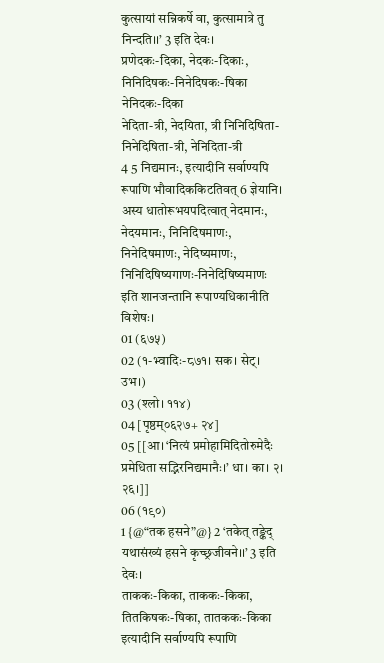कुत्सायां सन्निकर्षे वा, कुत्सामात्रे तु निन्दति।।’ 3 इति देवः।
प्रणेदकः-दिका, नेदकः-दिकाः, निनिदिषकः-निनेदिषकः-षिका नेनिदकः-दिका
नेदिता-त्री, नेदयिता, त्री निनिदिषिता-निनेदिषिता-त्री, नेनिदिता-त्री
4 5 निद्यमानः, इत्यादीनि सर्वाण्यपि रूपाणि भौवादिककिटतिवत् 6 ज्ञेयानि।
अस्य धातोरूभयपदित्वात् नेदमानः, नेदयमानः, निनिदिषमाणः, निनेदिषमाणः, नेदिष्यमाणः, निनिदिषिष्यगाणः-निनेदिषिष्यमाणः
इति शानजन्तानि रूपाण्यधिकानीति विशेषः।
01 (६७५)
02 (१-भ्वादिः-८७१। सक। सेट्। उभ।)
03 (श्लो। ११४)
04 [पृष्ठम्०६२७+ २४]
05 [[आ। ‘नित्यं प्रमोहामिदितोरुमेदैः प्रमेधिता सद्भिरनिद्यमानैः।’ धा। का। २। २६।]]
06 (१९०)
1 {@“तक हसने”@} 2 ‘तकेत् तङ्केद् यथासंख्यं हसने कृच्छ्रजीवने।।’ 3 इति देवः।
ताककः-किका, ताककः-किका, तितकिषकः-षिका, तातककः-किका
इत्यादीनि सर्वाण्यपि रूपाणि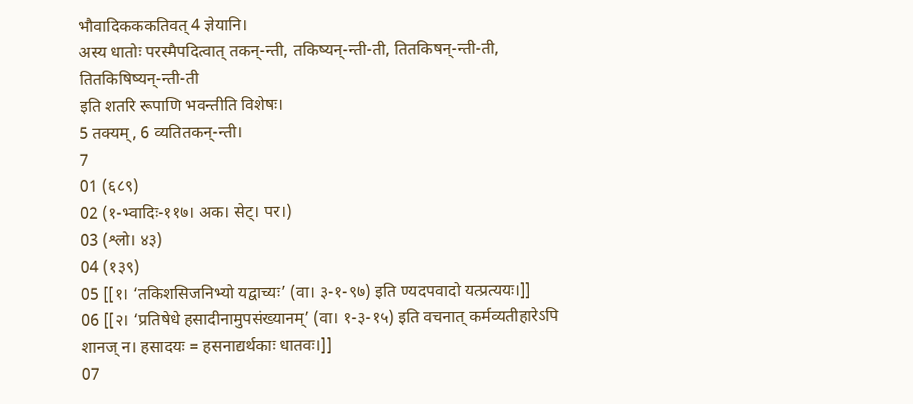भौवादिकककतिवत् 4 ज्ञेयानि।
अस्य धातोः परस्मैपदित्वात् तकन्-न्ती, तकिष्यन्-न्ती-ती, तितकिषन्-न्ती-ती, तितकिषिष्यन्-न्ती-ती
इति शतरि रूपाणि भवन्तीति विशेषः।
5 तक्यम्, 6 व्यतितकन्-न्ती।
7
01 (६८९)
02 (१-भ्वादिः-११७। अक। सेट्। पर।)
03 (श्लो। ४३)
04 (१३९)
05 [[१। ‘तकिशसिजनिभ्यो यद्वाच्यः’ (वा। ३-१-९७) इति ण्यदपवादो यत्प्रत्ययः।]]
06 [[२। ‘प्रतिषेधे हसादीनामुपसंख्यानम्’ (वा। १-३-१५) इति वचनात् कर्मव्यतीहारेऽपि शानज् न। हसादयः = हसनाद्यर्थकाः धातवः।]]
07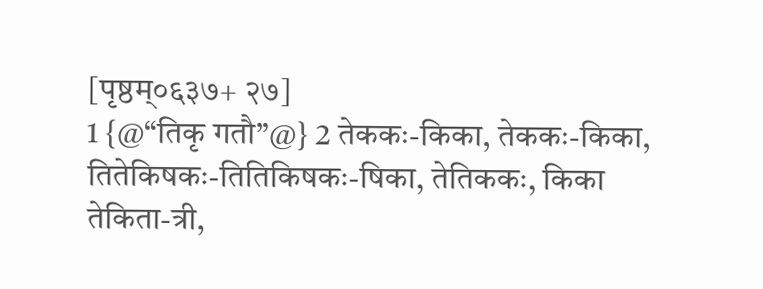[पृष्ठम्०६३७+ २७]
1 {@“तिकृ गतौ”@} 2 तेककः-किका, तेककः-किका, तितेकिषकः-तितिकिषकः-षिका, तेतिककः, किका
तेकिता-त्री,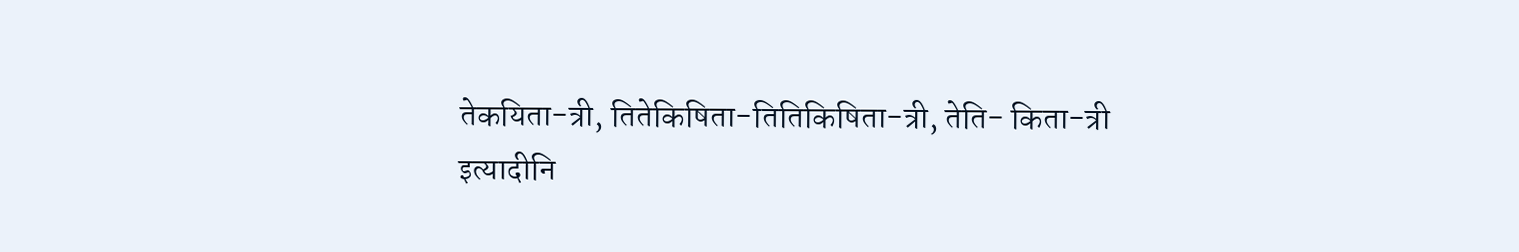तेकयिता-त्री, तितेकिषिता-तितिकिषिता-त्री, तेति- किता-त्री
इत्यादीनि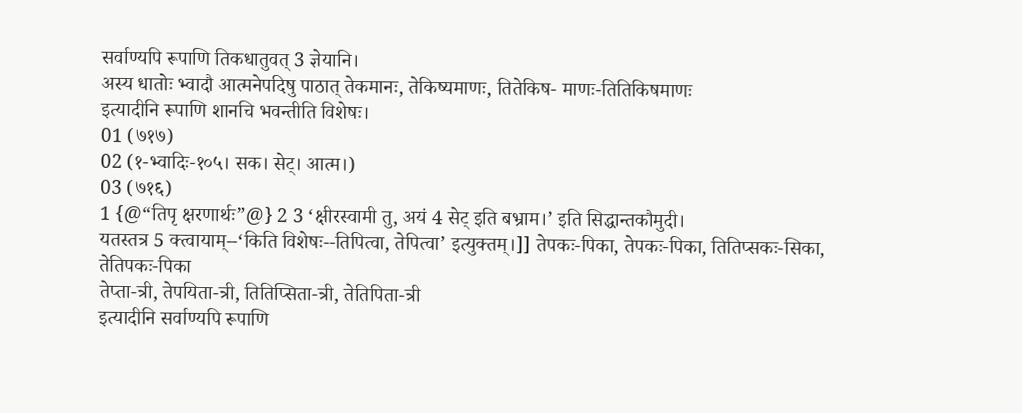सर्वाण्यपि रूपाणि तिकधातुवत् 3 ज्ञेयानि।
अस्य धातोः भ्वादौ आत्मनेपदिषु पाठात् तेकमानः, तेकिष्यमाणः, तितेकिष- माणः-तितिकिषमाणः
इत्यादीनि रूपाणि शानचि भवन्तीति विशेषः।
01 (७१७)
02 (१-भ्वादिः-१०५। सक। सेट्। आत्म।)
03 (७१६)
1 {@“तिपृ क्षरणार्थः”@} 2 3 ‘क्षीरस्वामी तु, अयं 4 सेट् इति बभ्राम।’ इति सिद्धान्तकौमुदी।
यतस्तत्र 5 क्त्वायाम्--‘किति विशेषः--तिपित्वा, तेपित्वा’ इत्युक्तम्।]] तेपकः-पिका, तेपकः-पिका, तितिप्सकः-सिका, तेतिपकः-पिका
तेप्ता-त्री, तेपयिता-त्री, तितिप्सिता-त्री, तेतिपिता-त्री
इत्यादीनि सर्वाण्यपि रूपाणि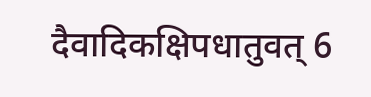दैवादिकक्षिपधातुवत् 6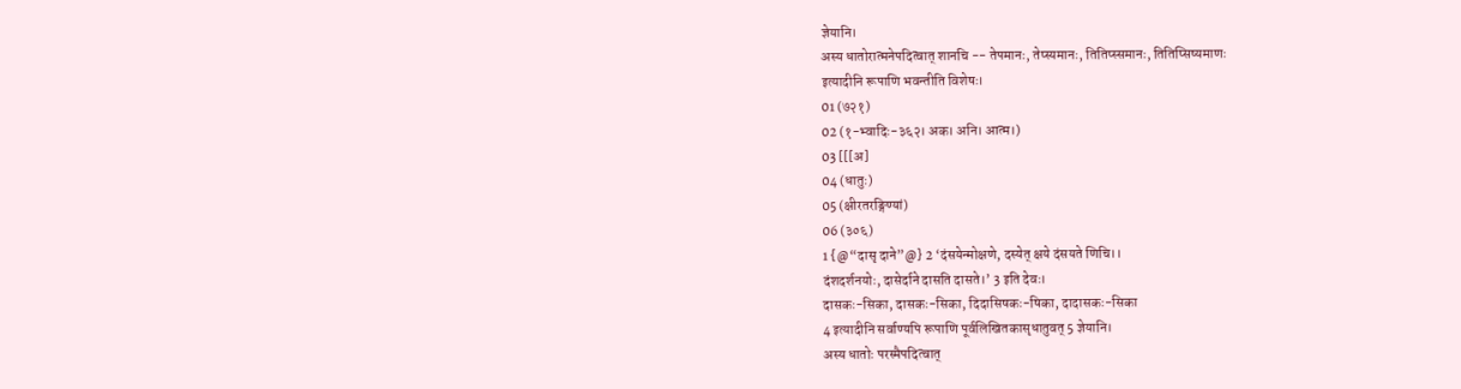ज्ञेयानि।
अस्य धातोरात्मनेपदित्वात् शानचि -- तेपमानः, तेप्स्यमानः, तितिप्स्समानः, तितिप्सिष्यमाणः
इत्यादीनि रूपाणि भवन्तीति विशेषः।
01 (७२१)
02 (१-भ्वादिः-३६२। अक। अनि। आत्म।)
03 [[[अ]
04 (धातुः)
05 (क्षीरतरङ्गिण्यां)
06 (३०६)
1 {@“दासृ दाने”@} 2 ‘दंसयेन्मोक्षणे, दस्येत् क्षये दंसयते णिचि।।
दंशदर्शनयोः, दासेर्दाने दासति दासते।’ 3 इति देवः।
दासकः-सिका, दासकः-सिका, दिदासिषकः-षिका, दादासकः-सिका
4 इत्यादीनि सर्वाण्यपि रूपाणि पूर्वलिखितकासृधातुवत् 5 ज्ञेयानि।
अस्य धातोः परस्मैपदित्वात्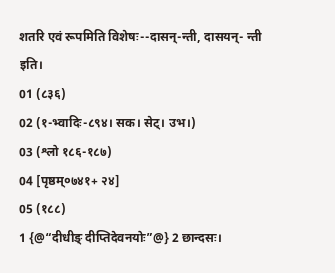शतरि एवं रूपमिति विशेषः--दासन्-न्ती, दासयन्- न्ती
इति।
01 (८३६)
02 (१-भ्वादिः-८९४। सक। सेट्। उभ।)
03 (श्लो १८६-१८७)
04 [पृष्ठम्०७४१+ २४]
05 (१८८)
1 {@“दीधीङ् दीप्तिदेवनयोः”@} 2 छान्दसः।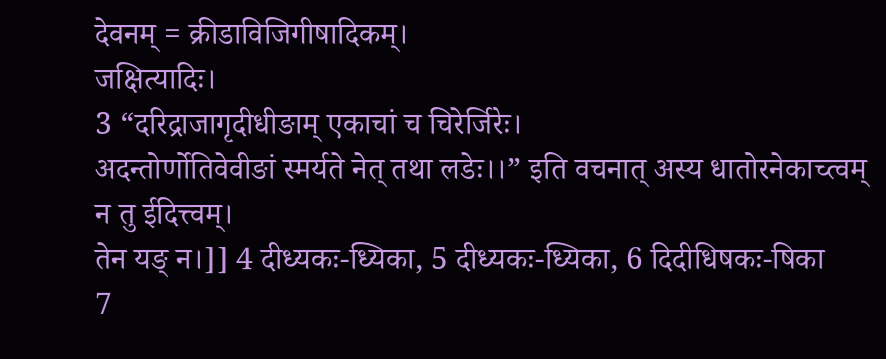देवनम् = क्रीडाविजिगीषादिकम्।
जक्षित्यादिः।
3 “दरिद्राजागृदीधीङाम् एकाचां च चिरेर्जिरेः।
अदन्तोर्णोतिवेवीङां स्मर्यते नेत् तथा लडेः।।” इति वचनात् अस्य धातोरनेकाच्त्वम्
न तु ईदित्त्वम्।
तेन यङ् न।]] 4 दीध्यकः-ध्यिका, 5 दीध्यकः-ध्यिका, 6 दिदीधिषकः-षिका
7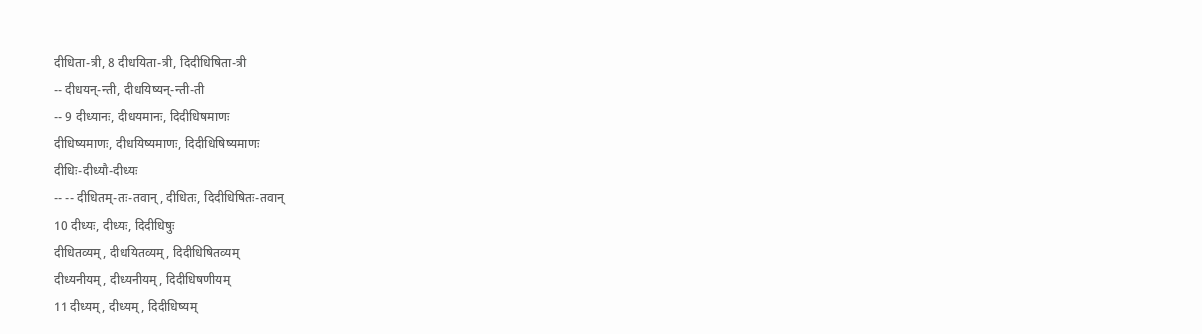दीधिता-त्री, 8 दीधयिता-त्री, दिदीधिषिता-त्री
-- दीधयन्-न्ती, दीधयिष्यन्-न्ती-ती
-- 9 दीध्यानः, दीधयमानः, दिदीधिषमाणः
दीधिष्यमाणः, दीधयिष्यमाणः, दिदीधिषिष्यमाणः
दीधिः-दीध्यौ-दीध्यः
-- -- दीधितम्-तः-तवान्, दीधितः, दिदीधिषितः-तवान्
10 दीध्यः, दीध्यः, दिदीधिषुः
दीधितव्यम्, दीधयितव्यम्, दिदीधिषितव्यम्
दीध्यनीयम्, दीध्यनीयम्, दिदीधिषणीयम्
11 दीध्यम्, दीध्यम्, दिदीधिष्यम्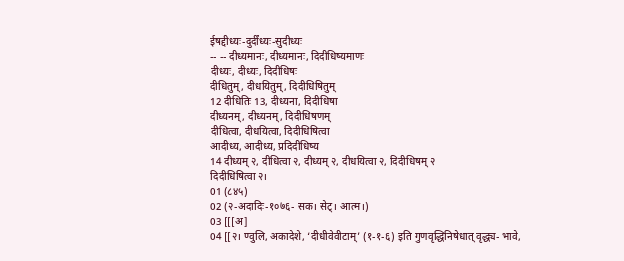ईषद्दीध्यः-दुर्दींध्यः-सुदीध्यः
-- -- दीध्यमानः, दीध्यमानः, दिदीधिष्यमाणः
दीध्यः, दीध्यः, दिदीधिषः
दीधितुम्, दीधयितुम्, दिदीधिषितुम्
12 दीधितिः 13, दीध्यना, दिदीधिषा
दीध्यनम्, दीध्यनम्, दिदीधिषणम्
दीधित्वा, दीधयित्वा, दिदीधिषित्वा
आदीध्य, आदीध्य, प्रदिदीधिष्य
14 दीध्यम् २, दीधित्वा २, दीध्यम् २, दीधयित्वा २, दिदीधिषम् २
दिदीधिषित्वा २।
01 (८४५)
02 (२-अदादिः-१०७६- सक। सेट्। आत्म।)
03 [[[अ]
04 [[२। ण्वुलि, अकादेशे, ‘दीधीवेवीटाम्’ (१-१-६) इति गुणवृद्धिनिषेधात् वृद्ध्य- भावे,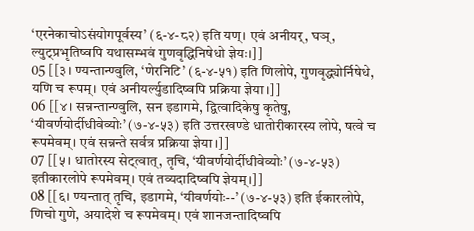‘एरनेकाचोऽसंयोगपूर्वस्य’ (६-४-८२) इति यण्। एवं अनीयर्, घञ्, ल्युट्प्रभृतिष्वपि यथासम्भवं गुणवृद्धिनिषेधो ज्ञेयः।]]
05 [[३। ण्यन्तान्ण्वुलि, ‘णेरनिटि’ (६-४-५१) इति णिलोपे, गुणवृद्ध्योर्निषेधे, यणि च रूपम्। एवं अनीयर्ल्युडादिष्वपि प्रक्रिया ज्ञेया।]]
06 [[४। सन्नन्तान्ण्वुलि, सन इडागमे, द्वित्वादिकेषु कृतेषु, ‘यीवर्णयोर्दीधीवेव्योः’ (७-४-५३) इति उत्तरखण्डे धातोरीकारस्य लोपे, षत्वे च रूपमेवम्। एवं सन्नन्ते सर्वत्र प्रक्रिया ज्ञेया।]]
07 [[५। धातोरस्य सेट्त्वात्, तृचि, ‘यीवर्णयोर्दीधीवेव्योः’ (७-४-५३) इतीकारलोपे रूपमेवम्। एवं तव्यदादिष्वपि ज्ञेयम्।]]
08 [[६। ण्यन्तात् तृचि, इडागमे, ‘यीवर्णयोः--’ (७-४-५३) इति ईकारलोपे, णिचो गुणे, अयादेशे च रूपमेवम्। एवं शानजन्तादिष्वपि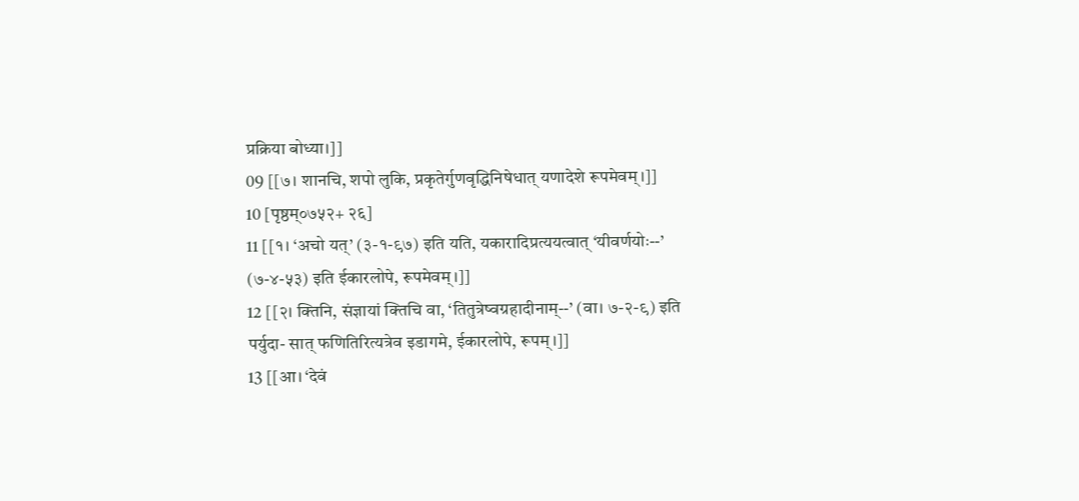प्रक्रिया बोध्या।]]
09 [[७। शानचि, शपो लुकि, प्रकृतेर्गुणवृद्धिनिषेधात् यणादेशे रूपमेवम्।]]
10 [पृष्ठम्०७५२+ २६]
11 [[१। ‘अचो यत्’ (३-१-९७) इति यति, यकारादिप्रत्ययत्वात् ‘यीवर्णयोः--’ (७-४-५३) इति ईकारलोपे, रूपमेवम्।]]
12 [[२। क्तिनि, संज्ञायां क्तिचि वा, ‘तितुत्रेष्वग्रहादीनाम्--’ (वा। ७-२-९) इति पर्युदा- सात् फणितिरित्यत्रेव इडागमे, ईकारलोपे, रूपम्।]]
13 [[आ। ‘देवं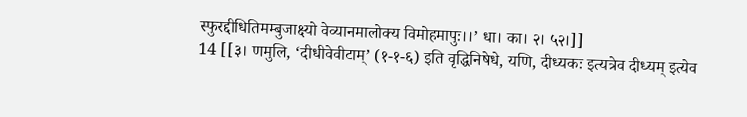स्फुरद्दीधितिमम्बुजाक्ष्यो वेव्यानमालोक्य विमोहमापुः।।’ धा। का। २। ५२।]]
14 [[३। णमुलि, ‘दीधीवेवीटाम्’ (१-१-६) इति वृद्धिनिषेधे, यणि, दीध्यकः इत्यत्रेव दीध्यम् इत्येव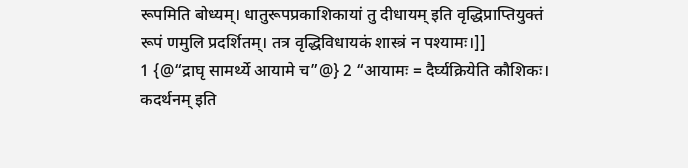रूपमिति बोध्यम्। धातुरूपप्रकाशिकायां तु दीधायम् इति वृद्धिप्राप्तियुक्तं रूपं णमुलि प्रदर्शितम्। तत्र वृद्धिविधायकं शास्त्रं न पश्यामः।]]
1 {@“द्राघृ सामर्थ्ये आयामे च”@} 2 “आयामः = दैर्घ्यक्रियेति कौशिकः।
कदर्थनम् इति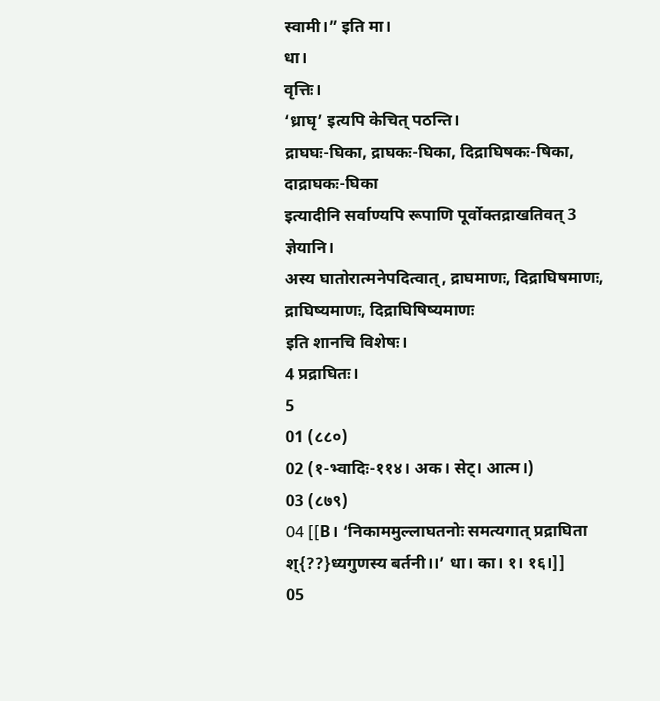स्वामी।” इति मा।
धा।
वृत्तिः।
‘ध्राघृ’ इत्यपि केचित् पठन्ति।
द्राघघः-घिका, द्राघकः-घिका, दिद्राघिषकः-षिका, दाद्राघकः-घिका
इत्यादीनि सर्वाण्यपि रूपाणि पूर्वोक्तद्राखतिवत् 3 ज्ञेयानि।
अस्य घातोरात्मनेपदित्वात्, द्राघमाणः, दिद्राघिषमाणः, द्राघिष्यमाणः, दिद्राघिषिष्यमाणः
इति शानचि विशेषः।
4 प्रद्राघितः।
5
01 (८८०)
02 (१-भ्वादिः-११४। अक। सेट्। आत्म।)
03 (८७९)
04 [[B। ‘निकाममुल्लाघतनोः समत्यगात् प्रद्राघिता श्{??}ध्यगुणस्य बर्तनी।।’ धा। का। १। १६।]]
05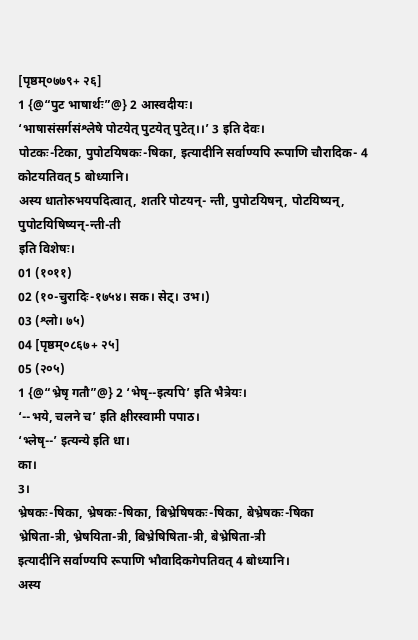[पृष्ठम्०७७९+ २६]
1 {@“पुट भाषार्थः”@} 2 आस्वदीयः।
‘भाषासंसर्गसंश्लेषे पोटयेत् पुटयेत् पुटेत्।।’ 3 इति देवः।
पोटकः-टिका, पुपोटयिषकः-षिका, इत्यादीनि सर्वाण्यपि रूपाणि चौरादिक- 4 कोटयतिवत् 5 बोध्यानि।
अस्य धातोरुभयपदित्वात्, शतरि पोटयन्- न्ती, पुपोटयिषन्, पोटयिष्यन्, पुपोटयिषिष्यन्-न्ती-ती
इति विशेषः।
01 (१०११)
02 (१०-चुरादिः-१७५४। सक। सेट्। उभ।)
03 (श्लो। ७५)
04 [पृष्ठम्०८६७+ २५]
05 (२०५)
1 {@“भ्रेषृ गतौ”@} 2 ‘भेषृ--इत्यपि’ इति भैत्रेयः।
‘--भये, चलने च’ इति क्षीरस्वामी पपाठ।
‘भ्लेषृ--’ इत्यन्ये इति धा।
का।
3।
भ्रेषकः-षिका, भ्रेषकः-षिका, बिभ्रेषिषकः-षिका, बेभ्रेषकः-षिका
भ्रेषिता-त्री, भ्रेषयिता-त्री, बिभ्रेषिषिता-त्री, बेभ्रेषिता-त्री
इत्यादीनि सर्वाण्यपि रूपाणि भौवादिकगेपतिवत् 4 बोध्यानि।
अस्य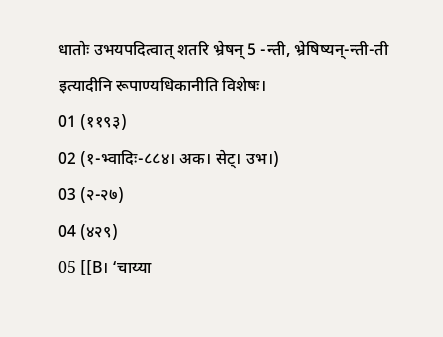धातोः उभयपदित्वात् शतरि भ्रेषन् 5 -न्ती, भ्रेषिष्यन्-न्ती-ती
इत्यादीनि रूपाण्यधिकानीति विशेषः।
01 (११९३)
02 (१-भ्वादिः-८८४। अक। सेट्। उभ।)
03 (२-२७)
04 (४२९)
05 [[B। ‘चाय्या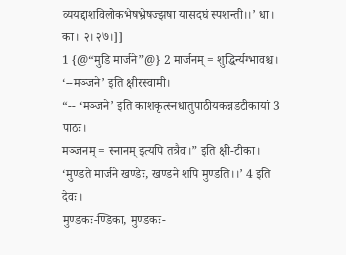व्ययद्दाशविलोकभेषभ्रेषज्झषा यासदघं स्पशन्ती।।’ धा। का। २। २७।]]
1 {@“मुडि मार्जने”@} 2 मार्जनम् = शुद्धिर्न्यग्भावश्च।
‘--मञ्जने’ इति क्षीरस्वामी।
“-- ‘मञ्जने’ इति काशकृत्स्नधातुपाठीयकन्नडटीकायां 3 पाठः।
मञ्जनम् = स्नानम् इत्यपि तत्रैव।” इति क्षी-टीका।
‘मुण्डते मार्जने खण्डेः, खण्डने शपि मुण्डति।।’ 4 इति देवः।
मुण्डकः-ण्डिका, मुण्डकः-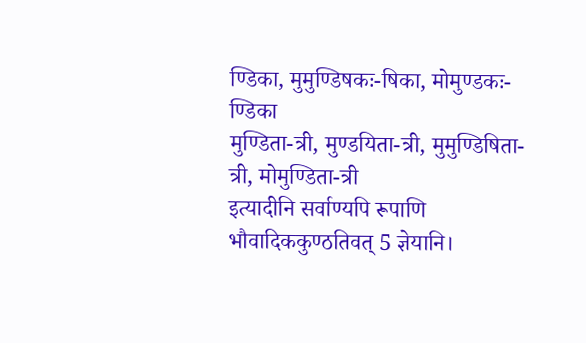ण्डिका, मुमुण्डिषकः-षिका, मोमुण्डकः-ण्डिका
मुण्डिता-त्री, मुण्डयिता-त्री, मुमुण्डिषिता-त्री, मोमुण्डिता-त्री
इत्यादीनि सर्वाण्यपि रूपाणि भौवादिककुण्ठतिवत् 5 ज्ञेयानि।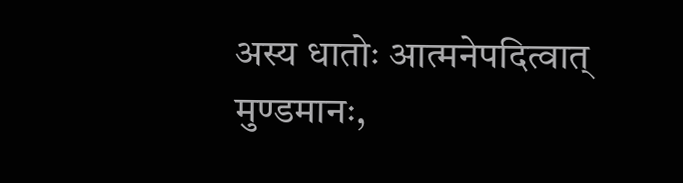अस्य धातोः आत्मनेपदित्वात् मुण्डमानः,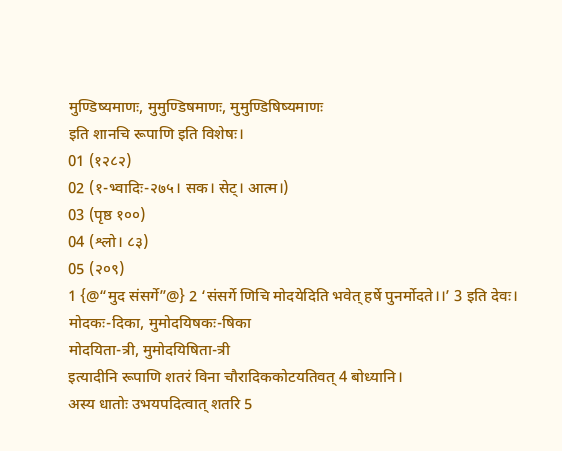मुण्डिष्यमाणः, मुमुण्डिषमाणः, मुमुण्डिषिष्यमाणः
इति शानचि रूपाणि इति विशेषः।
01 (१२८२)
02 (१-भ्वादिः-२७५। सक। सेट्। आत्म।)
03 (पृष्ठ १००)
04 (श्लो। ८३)
05 (२०९)
1 {@“मुद संसर्गे”@} 2 ‘संसर्गे णिचि मोदयेदिति भवेत् हर्षे पुनर्मोदते।।’ 3 इति देवः।
मोदकः-दिका, मुमोदयिषकः-षिका
मोदयिता-त्री, मुमोदयिषिता-त्री
इत्यादीनि रूपाणि शतरं विना चौरादिककोटयतिवत् 4 बोध्यानि।
अस्य धातोः उभयपदित्वात् शतरि 5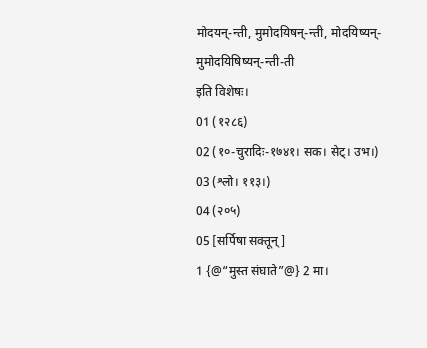मोदयन्-न्ती, मुमोदयिषन्-न्ती, मोदयिष्यन्-मुमोदयिषिष्यन्-न्ती-ती
इति विशेषः।
01 (१२८६)
02 (१०-चुरादिः-१७४१। सक। सेट्। उभ।)
03 (श्लो। ११३।)
04 (२०५)
05 [सर्पिषा सक्तून्]
1 {@“मुस्त संघाते”@} 2 मा।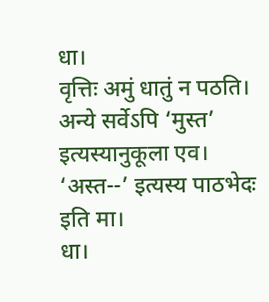धा।
वृत्तिः अमुं धातुं न पठति।
अन्ये सर्वेऽपि ‘मुस्त’ इत्यस्यानुकूला एव।
‘अस्त--’ इत्यस्य पाठभेदः इति मा।
धा।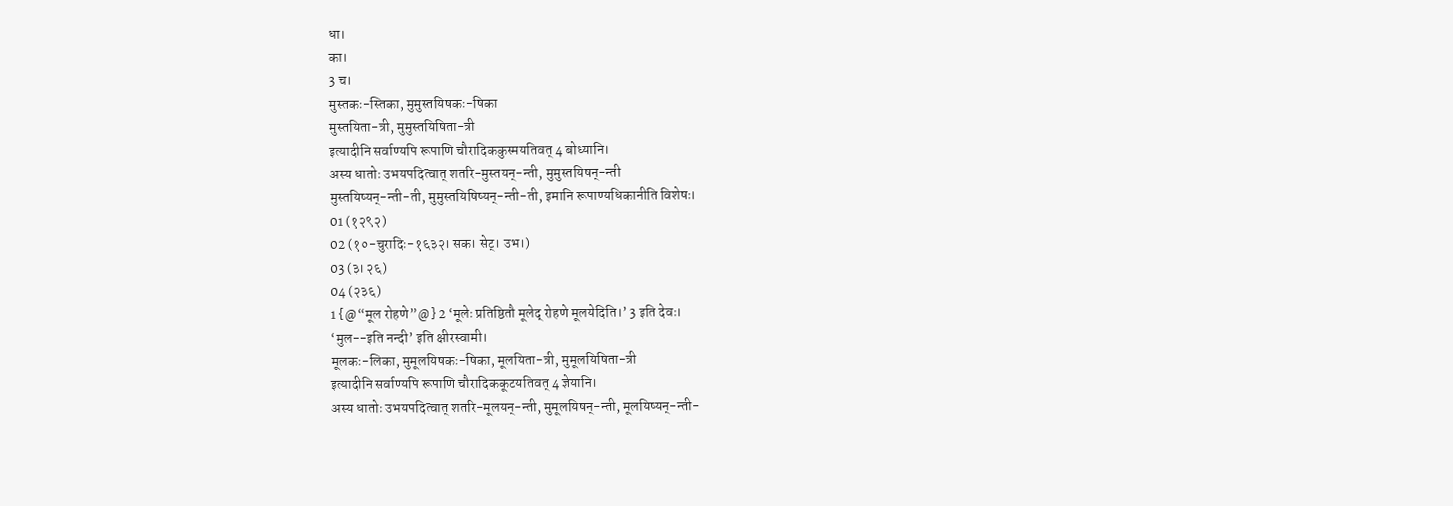धा।
का।
3 च।
मुस्तकः-स्तिका, मुमुस्तयिषकः-षिका
मुस्तयिता-त्री, मुमुस्तयिषिता-त्री
इत्यादीनि सर्वाण्यपि रूपाणि चौरादिककुस्मयतिवत् 4 बोध्यानि।
अस्य धातोः उभयपदित्वात् शतरि-मुस्तयन्-न्ती, मुमुस्तयिषन्-न्ती
मुस्तयिष्यन्-न्ती-ती, मुमुस्तयिषिष्यन्-न्ती-ती, इमानि रूपाण्यधिकानीति विशेषः।
01 (१२९२)
02 (१०-चुरादिः-१६३२। सक। सेट्। उभ।)
03 (३। २६)
04 (२३६)
1 {@“मूल रोहणे”@} 2 ‘मूलेः प्रतिष्ठितौ मूलेद् रोहणे मूलयेदिति।’ 3 इति देवः।
‘मुल--इति नन्दी’ इति क्षीरस्वामी।
मूलकः-लिका, मुमूलयिषकः-षिका, मूलयिता-त्री, मुमूलयिषिता-त्री
इत्यादीनि सर्वाण्यपि रूपाणि चौरादिककूटयतिवत् 4 ज्ञेयानि।
अस्य धातोः उभयपदित्वात् शतरि-मूलयन्-न्ती, मुमूलयिषन्-न्ती, मूलयिष्यन्-न्ती-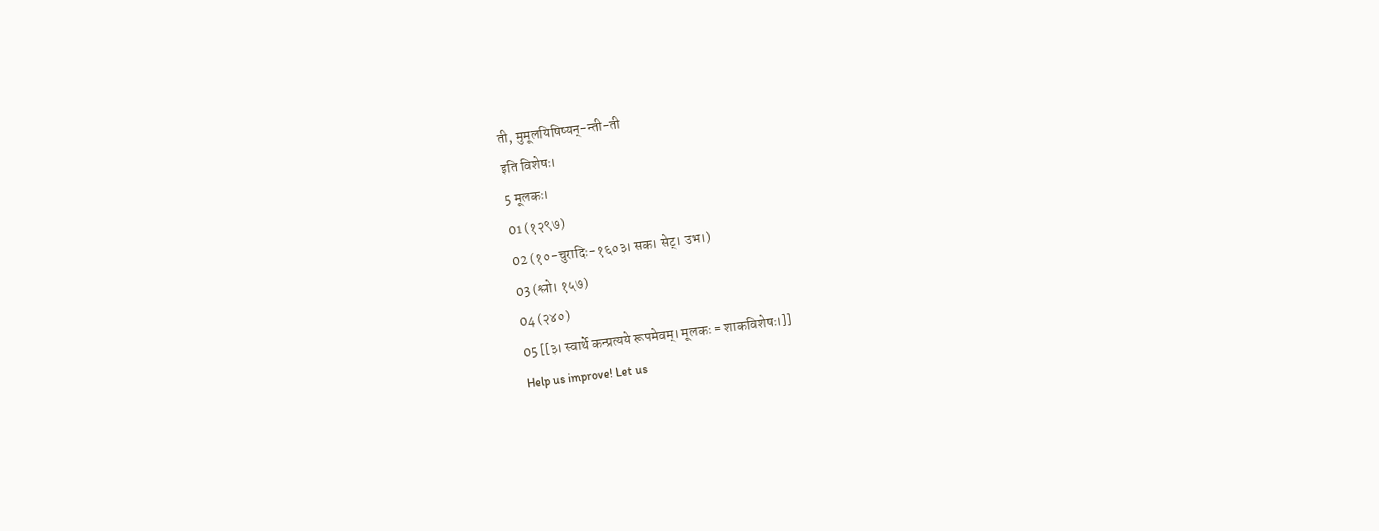ती, मुमूलयिषिष्यन्-न्ती-ती
इति विशेषः।
5 मूलकः।
01 (१२९७)
02 (१०-चुरादिः-१६०३। सक। सेट्। उभ।)
03 (श्लो। १५७)
04 (२४०)
05 [[३। स्वार्थे कन्प्रत्यये रूपमेवम्। मूलकः = शाकविशेषः।]]
Help us improve! Let us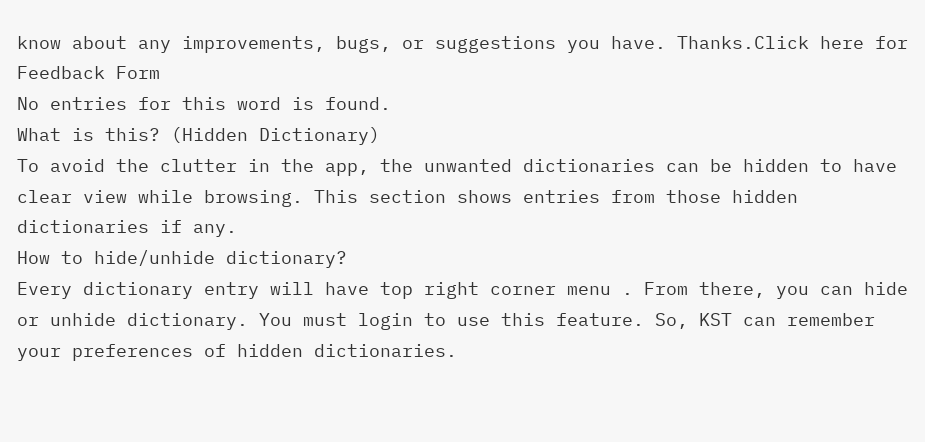know about any improvements, bugs, or suggestions you have. Thanks.Click here for Feedback Form
No entries for this word is found.
What is this? (Hidden Dictionary)
To avoid the clutter in the app, the unwanted dictionaries can be hidden to have clear view while browsing. This section shows entries from those hidden dictionaries if any.
How to hide/unhide dictionary?
Every dictionary entry will have top right corner menu . From there, you can hide or unhide dictionary. You must login to use this feature. So, KST can remember your preferences of hidden dictionaries.